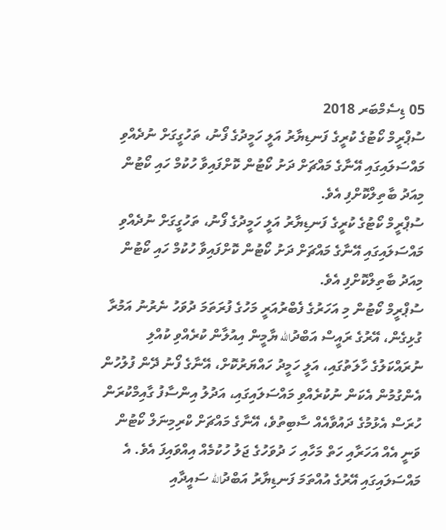05 ޑިސެމްބަރ 2018
ސުޕްރީމް ކޯޓުގެ ކުރީގެ ފަނޑިޔާރު އަލީ ހަމީދުގެ ފޯނު، ތަހުގީގަށް ނުދެއްވި މައްސަލައިގައި އޭނާގެ މައްޗަށް ދަށު ކޯޓުން ކޮށްފައިވާ ހުކުމް ހައި ކޯޓުން މިއަދު ބާތިލްކޮށްފި އެވެ.
ސުޕްރީމް ކޯޓުގެ ކުރީގެ ފަނޑިޔާރު އަލީ ހަމީދުގެ ފޯނު، ތަހުގީގަށް ނުދެއްވި މައްސަލައިގައި އޭނާގެ މައްޗަށް ދަށު ކޯޓުން ކޮށްފައިވާ ހުކުމް ހައި ކޯޓުން މިއަދު ބާތިލްކޮށްފި އެވެ.
ސުޕްރީމް ކޯޓުން މި އަހަރުގެ ފެބްރުއަރީ މަހުގެ ފުރަތަމަ ދުވަހު ނެރުނު އަމުރާ ގުޅިގެން، އޭރުގެ ރައީސް އަބްދުالله ޔާމީން އިއުލާން ކުރެއްވި ކުއްލި ނުރައްކަލުގެ ހާލަތުގައި، އަލީ ހަމީދު ހައްޔަރުކޮށް، އޭނާގެ ފޯނު ދޭން ފުލުހުން އެންގުމުން އެކަން ނުކުރެއްވި މައްސަލައިގައި، އަދުލު އިންސާފު ގާއިމްކުރަން ހުރަސް އެޅުމުގެ ދައުވާއެއް ސާބިތުވެ، އޭނާގެ މައްޗަށް ކްރިމިނަލް ކޯޓުން ވަނީ އެއް އަހަރާއި ހަތް މަހާއި ހަ ދުވަހުގެ ޖަލު ހުކުމެއް އިއްވައިފަ އެވެ. އެ މައްސަލައިގައި އޭރުގެ އުއްތަމަ ފަނޑިޔާރު އަބްދުالله ސައީދާއި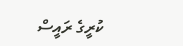ކުރީގެ ރައީސް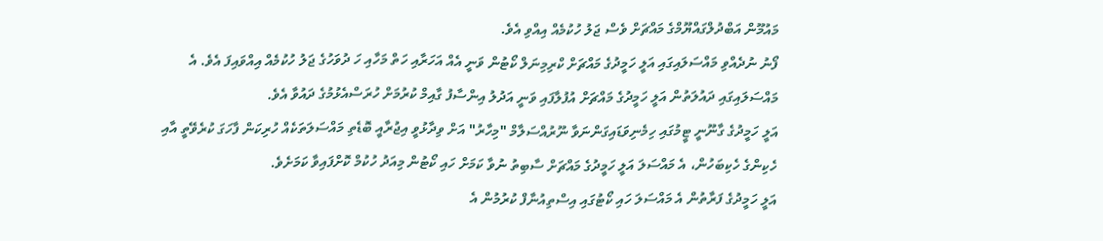މައުމޫން އަބްދުލްގައްޔޫމްގެ މައްޗަށް ވެސް ޖަލު ހުކުމެއް އިއްވި އެވެ.
ފޯނު ނުދެއްވި މައްސަލައިގައި އަލީ ހަމީދުގެ މައްޗަށް ކްރިމިނަލް ކޯޓުން ވަނީ އެއް އަހަރާއި ހަތް މަހާއި ހަ ދުވަހުގެ ޖަލު ހުކުމެއް އިއްވައިފަ އެވެ. އެ މައްސަލައިގައި ދައުލަތުން އަލީ ހަމީދުގެ މައްޗަށް އުފުލާފައި ވަނީ އަދުލު އިންސާފު ގާއިމް ކުރުމަށް ހުރަސްއެޅުމުގެ ދައުވާ އެވެ.
އަލީ ހަމީދުގެ ގާނޫނީ ޓީމުގައި ހިމެނިވަޑައިގަންނަވާ ނޫރުއްސަލާމް "މިހާރު" އަށް ވިދާޅުވީ އިޖުރާއީ ބޮޑެތި މައްސަލަތަކެއް ހުރިކަން ފާހަގަ ކުރެވޭތީ އާއި ހެކިންގެ ހެކިބަހުން، އެ މައްސަލަ އަލީ ހަމީދުގެ މައްޗަށް ސާބިތު ނުވާ ކަމަށް ހައި ކޯޓުން މިއަދު ހުކުމް ކޮށްފައިވާ ކަމަށެވެ.
އަލީ ހަމީދުގެ ފަރާތުން އެ މައްސަލަ ހައި ކޯޓުގައި އިސްތިއުނާފް ކުރުމުން އެ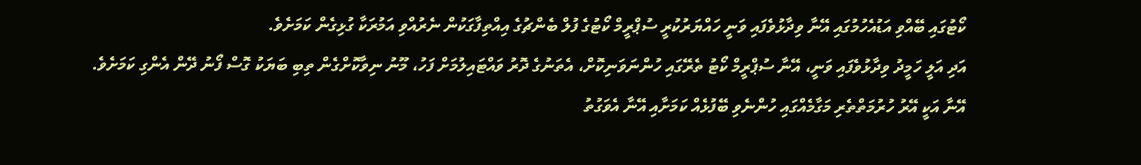ކޯޓުގައި ބޭއްވި އަޑުއެހުމުގައި އޭނާ ވިދާޅުވެފައި ވަނީ ހައްޔަރުކުރީ ސުޕްރީމް ކޯޓުގެ ފުލް ބެންޗުގެ އިއްތިފާގަކުން ނެރުއްވި އަމުރަކާ ގުޅިގެން ކަމަށެވެ.
އަދި އަލީ ހަމީދު ވިދާޅުވެފައި ވަނީ، އޭނާ ސުޕްރީމް ކޯޓު ތެރޭގައި ހުންނަވަނިކޮށް، އެތަނުގެ ދޮރު ވައްޓައިލުމަށް ފަހު، މޫނު ނިވާކޮށްގެން ތިބި ބަޔަކު ގޮސް ފޯނު ދޭން އެންގި ކަމަށެވެ. އޭނާ އަކީ އޭރު ހުރުމަތްތެރި މަގާމެއްގައި ހުންނެވި ބޭފުޅެއް ކަމަށާއި އޭނާ އެވަގުތު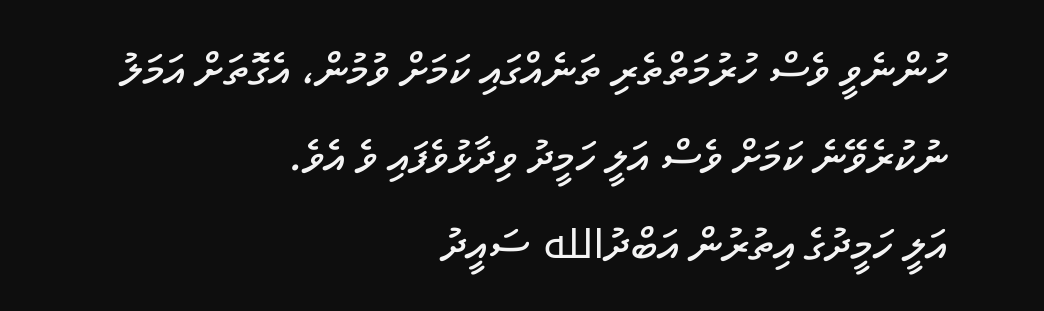ހުންނެވީ ވެސް ހުރުމަތްތެރި ތަނެއްގައި ކަމަށް ވުމުން، އެގޮތަށް އަމަލު ނުކުރެވޭނެ ކަމަށް ވެސް އަލީ ހަމީދު ވިދާޅުވެފައި ވެ އެވެ.
އަލީ ހަމީދުގެ އިތުރުން އަބްދުالله ސައީދު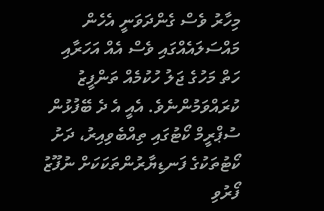މިހާރު ވެސް ގެންދަވަނީ އެހެން މައްސަލައެއްގައި ވެސް އެއް އަހަރާއި ހަތް މަހުގެ ޖަލު ހުކުމެއް ތަންފީޒު ކުރައްވަމުންނެވެ. އެއީ އެ ދެ ބޭފުޅުން ސުޕްރީމް ކޯޓުގައި ތިއްބެވިއިރު، ދަށު ކޯޓުތަކުގެ ފަނޑިޔާރުންތަކަކަށް ނުފޫޒު ފޯރުވި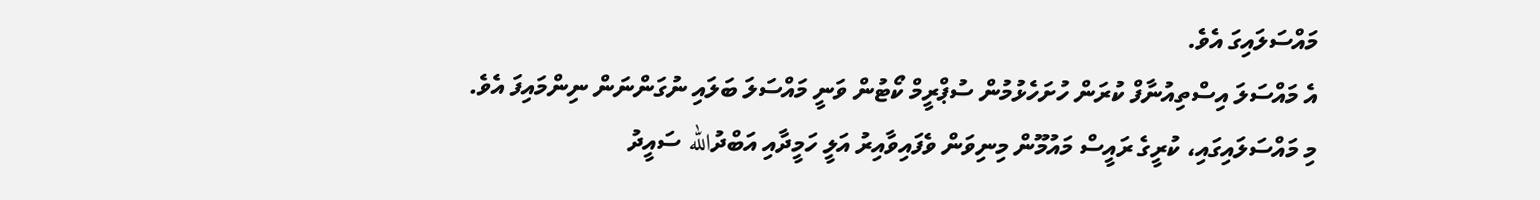މައްސަލައިގަ އެވެ.
އެ މައްސަލަ އިސްތިއުނާފް ކުރަން ހުށަހެޅުމުން ސުޕްރީމް ކޯޓުން ވަނީ މައްސަލަ ބަލައި ނުގަންނަން ނިންމައިފަ އެވެ.
މި މައްސަލައިގައި، ކުރީގެ ރައީސް މައުމޫން މިނިވަން ވެފައިވާއިރު އަލީ ހަމީދާއި އަބްދުالله ސައީދު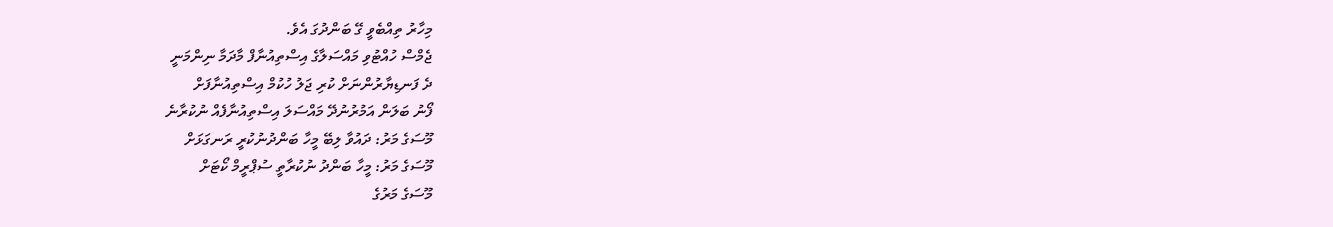މިހާރު ތިއްބެވީ ގޭ ބަންދުގަ އެވެ.
ޖެމްސް ހުއްޓުވި މައްސަލާގެ އިސްތިއުނާފް މާދަމާ ނިންމަނީ
ދެ ފަނޑިޔާރުންނަށް ކުރި ޖަލު ހުކުމް އިސްތިއުނާފަށް
ފޯނު ބަލަން އަމުރުނުދޭ މައްސަލަ އިސްތިއުނާފެއް ނުކުރާނެ
މޫސަގެ މަރު: ދައުވާ ލިބޭ މީހާ ބަންދުނުކުރީ ރަނގަޅަށް
މޫސަގެ މަރު: މީހާ ބަންދު ނުކުރާތީ ސުޕްރީމް ކޯޓަށް
މޫސަގެ މަރުގެ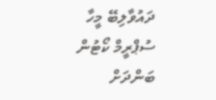ދައުވާލިބޭ މީހާ ސުޕްރީމް ކޯޓުން ބަންދަށް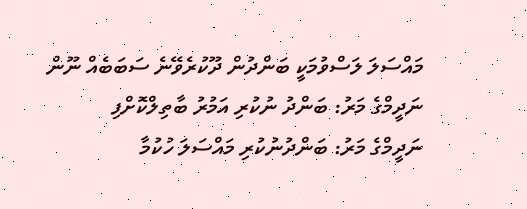މައްސަލަ ލަސްވުމަކީ ބަންދުން ދޫކުރެވޭނެ ސަބަބެއް ނޫން
ނަދީމްގެ މަރު: ބަންދު ނުކުރި އަމުރު ބާތިލްކޮށްފި
ނަދީމްގެ މަރު: ބަންދުނުކުރި މައްސަލަ ހުކުމާ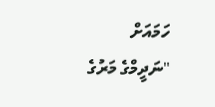ހަމައަށް
"ނަދީމްގެ މަރުގެ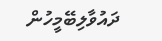ދައުވާލިބޭމީހުން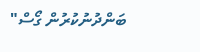ބަންދުނުކުރުން ގޯސް"